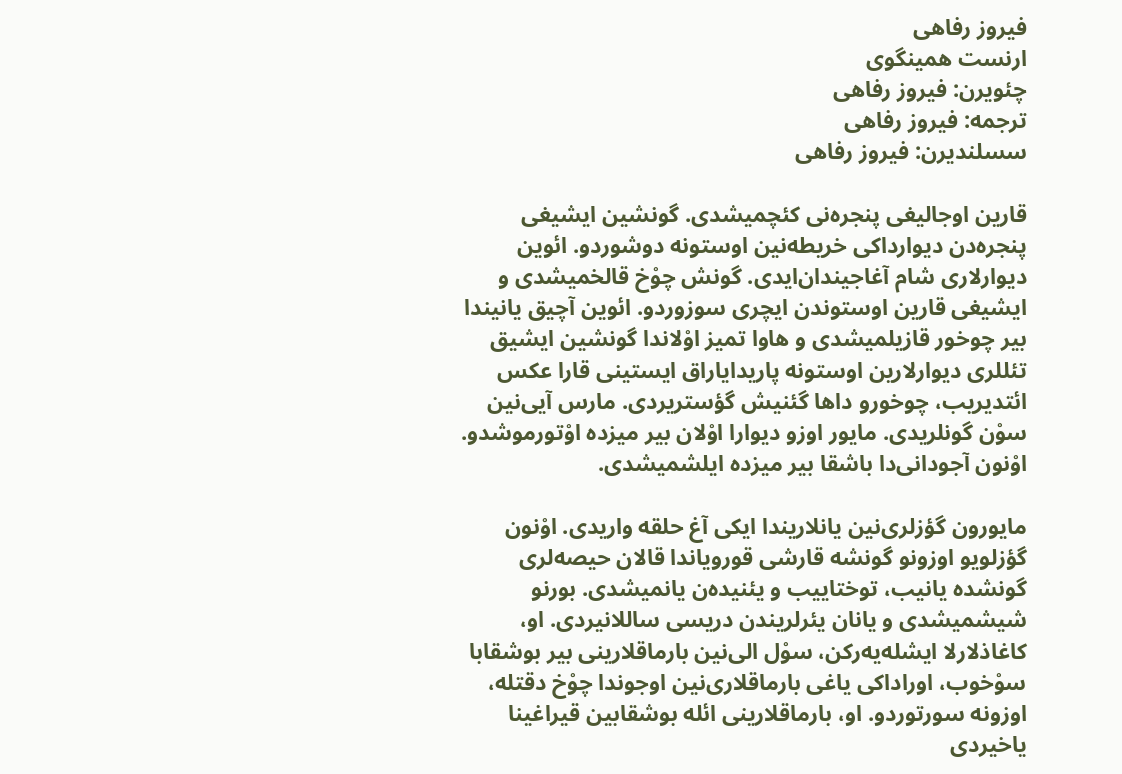فیروز رفاهی
ارنست همینگوی
چئویرن: فیروز رفاهی
ترجمه: فیروز رفاهی
سسلندیرن: فیروز رفاهی

قارین اوجالیغی پنجره‌نی کئچمیشدی. گونشین ایشیغی پنجره‌دن دیوارداکی خریطه‌نین اوستونه دوشوردو. ائوین دیوارلاری شام آغاجیندان‌ایدی. گونش چوْخ قالخمیشدی و ایشیغی قارین اوستوند‌ن ایچری سوزوردو. ائوین آچیق یانیندا بیر چوخور قازیلمیشدی و هاوا تمیز اوْلاندا گونشین ایشیق تئللری دیوارلارین اوستونه پاریدایاراق ایستینی قارا عکس ائتدیریب، چوخورو داها گئنیش گؤستریردی. مارس آیی‌نین سوْن گونلریدی. مایور اوزو دیوارا اوْلان بیر میزده اوْتورموشدو. اوْنون آجودانی‌دا باشقا بیر میزده ایلشمیشدی.

مایورون گؤزلری‌نین یانلاریندا ایکی آغ حلقه واریدی. اوْنون گؤزلویو اوزونو گونشه قارشی قورویاندا قالان حیصه‌لری گونشده یانیب، توختاییب و یئنیده‌ن یانمیشدی. بورنو شیشمیشدی و یانان یئرلریند‌ن دریسی ساللانیردی. او، کاغاذلارلا ایشله‌یه‌رکن، سوْل الی‌نین بارماقلارینی بیر بوشقابا سوْخوب، اوراداکی یاغی بارماقلاری‌نین اوجوندا چوْخ دقتله، اوزونه سورتوردو. او، بارماقلارینی ائله بوشقابین قیراغینا یاخیردی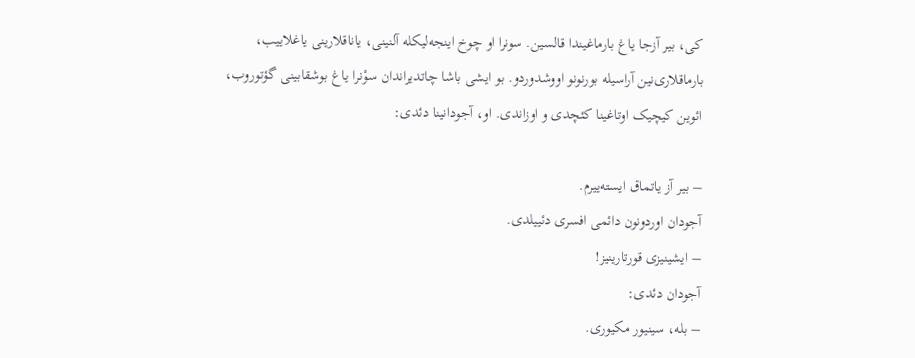کی، بیر آزجا یاغ بارماغیندا قالسین. سونرا او چوخ اینجه‌لیکله آلنینی، یاناقلارینی یاغلاییب، بارماقلاری‌نین آراسیله بورنونو اووشدوردو. بو ایشی باشا چاتدیراندان سوْنرا یاغ بوشقابینی گؤتوروب، ائوین کیچیک اوتاغینا کئچدی و اوزاندی. او، آجودانینا دئدی:

– بیر آز یاتماق ایسته‌ییرم.
آجودان اوردونون دائمی افسری دئییلدی.
– ایشینیزی قورتارینیز!
آجودان دئدی:
– بله، سینیور مکیوری.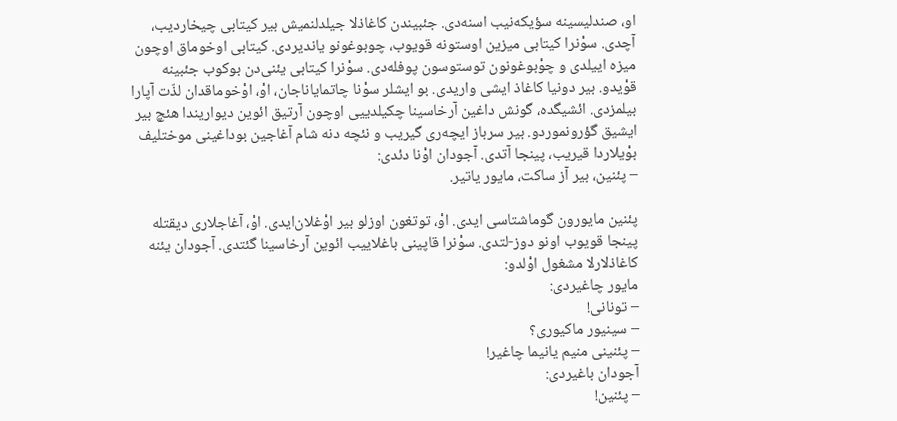او، صندلیسینه سؤیکه‌نیب اسنه‌دی. جئبیند‌ن کاغاذلا جیلدلنمیش بیر کیتابی چیخاردیب، آچدی. سوْنرا کیتابی‌ میزین اوستونه قویوب، چوبوغونو یاندیردی. کیتابی اوخوماق اوچون میزه اییلدی و چوْبوغونون توستوسون پوفله‌دی. سوْنرا کیتابی یئنی‌دن بوکوب جئبینه قوْیدو. بیر دونیا کاغاذ ایشی واریدی. بو ایشلر سوْنا چاتمایاناجان، اوْ، اوْخوماقدان لذّت آپارا بیلمزدی. ائشیگده، گونش‌ داغین آرخاسینا چکیلدییی اوچون آرتیق ائوین دیواریندا هئچ بیر ایشیق گؤرونموردو. بیر سرباز ایچه‌ری گیریب و نئچه دنه شام آغاجین بوداغینی موختلیف بوْیلاردا قیریب، پینجا آتدی. آجودان اوْنا دئدی:
– پئنین، بیر آز ساکت، مایور یاتیر.

پئنین مایورون گوماشتاسی ایدی. اوْ، توتغون اوزلو بیر اوْغلان‌ایدی. اوْ، آغاجلاری دیقتله پینجا قویوب اونو دوز-لتدی. سوْنرا قاپینی باغلاییب ائوین آرخاسینا گئتدی. آجودان یئنه کاغاذلارلا مشغول اوْلدو:
مایور چاغیردی:
– تونانی!
– سینیور ماکیوری؟
– پئنینی منیم یانیما چاغیر!
آجودان باغیردی:
– پئنین!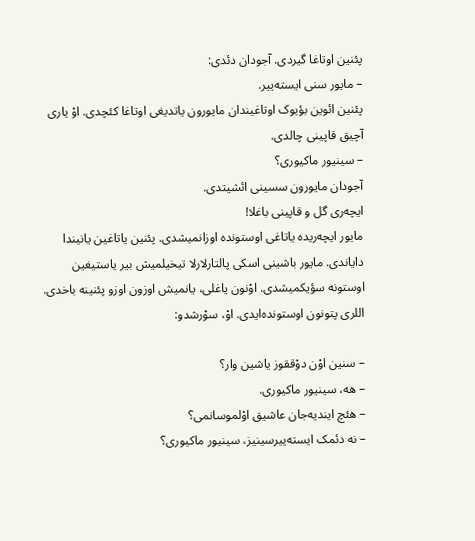پئنین اوتاغا گیردی. آجودان دئدی:
– مایور سنی ایسته‌ییر.
پئنین ائوین بؤیوک اوتاغیندان مایورون یاتدیغی اوتاغا کئچدی. اوْ یاری آچیق قاپینی چالدی.
– سینیور ماکیوری؟
آجودان مایورون سسینی ائشیتدی.
ایچه‌ری گل و قاپینی باغلا!
مایور ایچه‌ریده یاتاغی اوستونده اوزانمیشدی. پئنین یاتاغین یانیندا دایاندی. مایور باشینی اسکی پالتارلارلا تیخیلمیش بیر یاستیغین اوستونه سؤیکمیشدی. اوْنون یاغلی، یانمیش اوزون اوزو پئنینه باخدی.
اللری پتونون اوستونده‌ایدی. اوْ، سوْرشدو:

– سنین اوْن دوْققوز یاشین وار؟
– هه، سینیور ماکیوری.
– هئچ ایندیه‌جان عاشیق اوْلموسانمی؟
– نه دئمک ایسته‌ییرسینیز، سینیور ماکیوری؟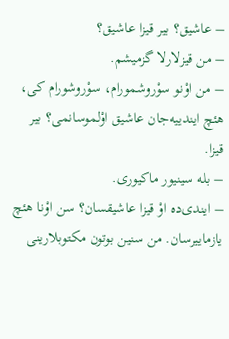– عاشیق؟ بیر قیزا عاشیق؟
– من قیزلارلا گزمیشم.
– من اوْنو سوْروشمورام، سوْروشورام کی، هئچ ایندییه‌جان عاشیق اوْلموسانمی؟ بیر قیزا.
– بله سینیور ماکیوری.
– ایندی‌ده اوْ قیزا عاشیقسان؟ سن اوْنا هئچ یازماییرسان. من سنین بوتون مکتوبلارینی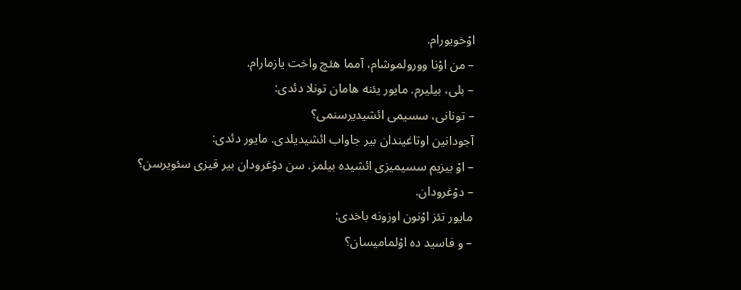اوْخویورام.
– من اوْنا وورولموشام، آمما هئچ واخت یازمارام.
– بلی، بیلیر‌م. مایور یئنه هامان تونلا دئدی:
– تونانی، سسیمی ائشیدیرسنمی؟
آجودانین اوتاغیندان بیر جاواب ائشیدیلدی. مایور دئدی:
– اوْ بیزیم سسیمیزی ائشیده بیلمز. سن دوْغرودان بیر قیزی سئویرسن؟
– دوْغرودان.
مایور تئز اوْنون اوزونه باخدی:
– و فاسید ده اوْلمامیسان؟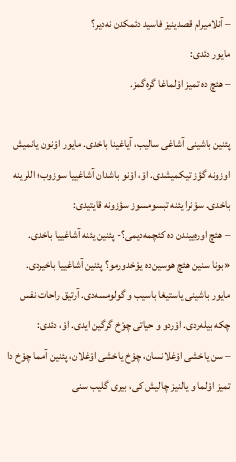– آنلامیرام قصدینیز فاسید دئمکدن نه‌دیر؟
مایور دئدی:
– هئچ ده تمیز اوْلماغا گره‌گمز.

پئنین باشینی آشاغی سالیب، آیاغینا باخدی. مایور اوْنون یانمیش اوزونه گؤز تیکمیشدی. اوْ، اوْنو باشدان آشاغییا سوزوب؛ اللرینه باخدی. سوْنرا یئنه تبسومسوز سؤزونه قایتیدی:
– هئچ اوره‌ییند‌ن ده کئچمه‌دیمی؟- پئنین یئنه آشاغییا باخدی.
«بونا سنین هئچ هوسین‌ده یوْخدورمو؟ پئنین آشاغییا باخیردی.
مایور باشینی یاستیغا باسیب و گولومسه‌دی. آرتیق راحات نفس چکه بیله‌ردی. اوْردو و حیاتی چوْخ گرگین ایدی. اوْ، دئدی:
– سن یاخشی اوْغلانسان، چوْخ یاخشی اوْغلان، پئنین آمما چوْخ دا تمیز اوْلما و یالنیز چالیش کی، بیری گلیب سنی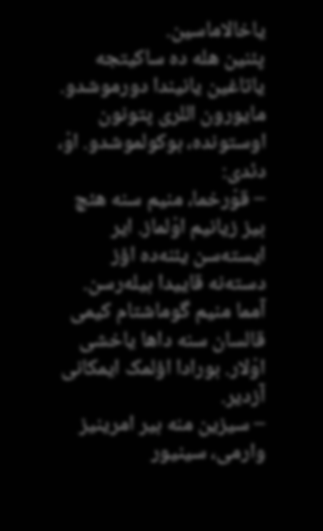یاخالاماسین.
پئنین هله ده ساکیتجه یاتاغین یانیندا دورموشدو. مایورون اللری پتونون اوستونده، بوکولموشدو. اوْ، دئدی:
– قوْرخما، منیم سنه هئچ بیز زیانیم اوْلماز. ایر ایسته‌سن یئنه‌ده اؤز دسته‌نه قاییدا بیله‌رسن. آمما منیم گوماشتام کیمی قالسان سنه داها یاخشی اوْلار. بورادا اؤلمک ایمکانی آزدیر.
– سیزین منه بیر امرینیز وارمی، سینیور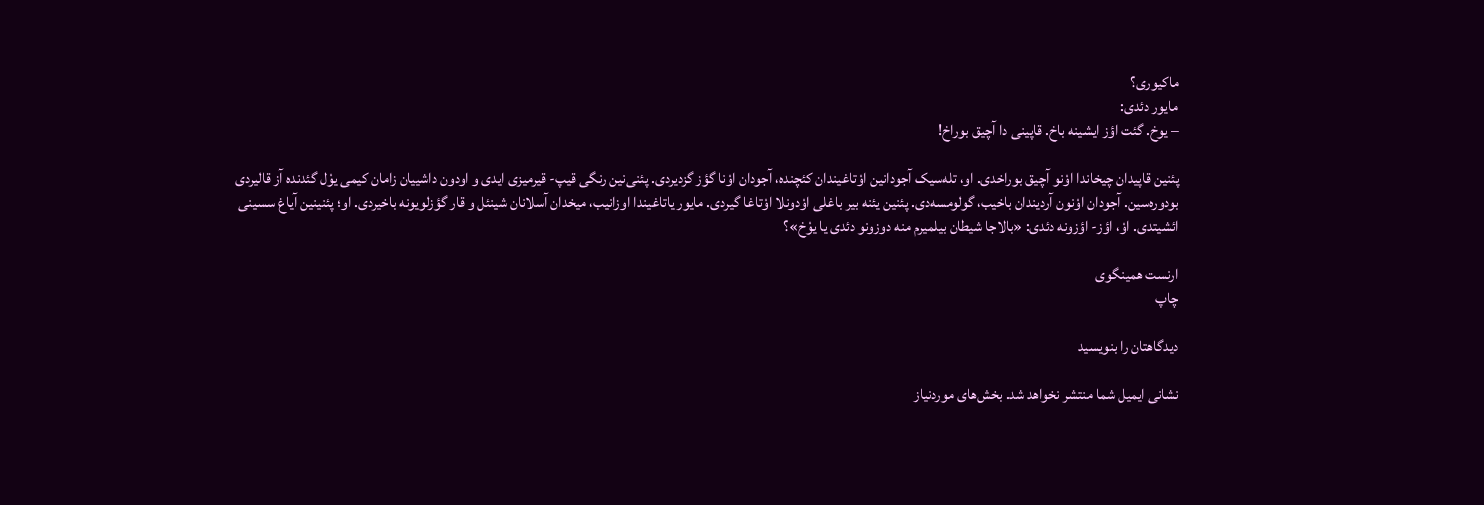ماکیوری؟
مایور دئدی:
– یوخ. گئت اؤز ایشینه باخ. قاپینی دا آچیق بوراخ!

پئنین قاپیدان چیخاندا اوْنو آچیق بوراخدی. او، تله‌سیک آجودانین اوْتاغیندان کئچنده، آجودان اوْنا گؤز گزدیردی. پئنی‌نین رنگی قیپ- قیرمیزی ایدی و اودون داشییان زامان کیمی یوْل گئدنده آز قالیردی بودوره‌سین. آجودان اوْنون آردیندان باخیب، گولومسه‌دی. پئنین یئنه بیر باغلی اوْدونلا اوْتاغا گیردی. مایور یاتاغیندا اوزانیب، میخدان آسلانان شینئل و قار گؤزلویونه باخیردی. او؛ پئنینین آیاغ سسینی ائشیتدی. اوْ، اؤز- اؤزونه دئدی: «بالاجا شیطان بیلمیرم منه دوزونو دئدی یا یوْخ»؟

ارنست همینگوی
چاپ

دیدگاهتان را بنویسید

نشانی ایمیل شما منتشر نخواهد شد. بخش‌های موردنیاز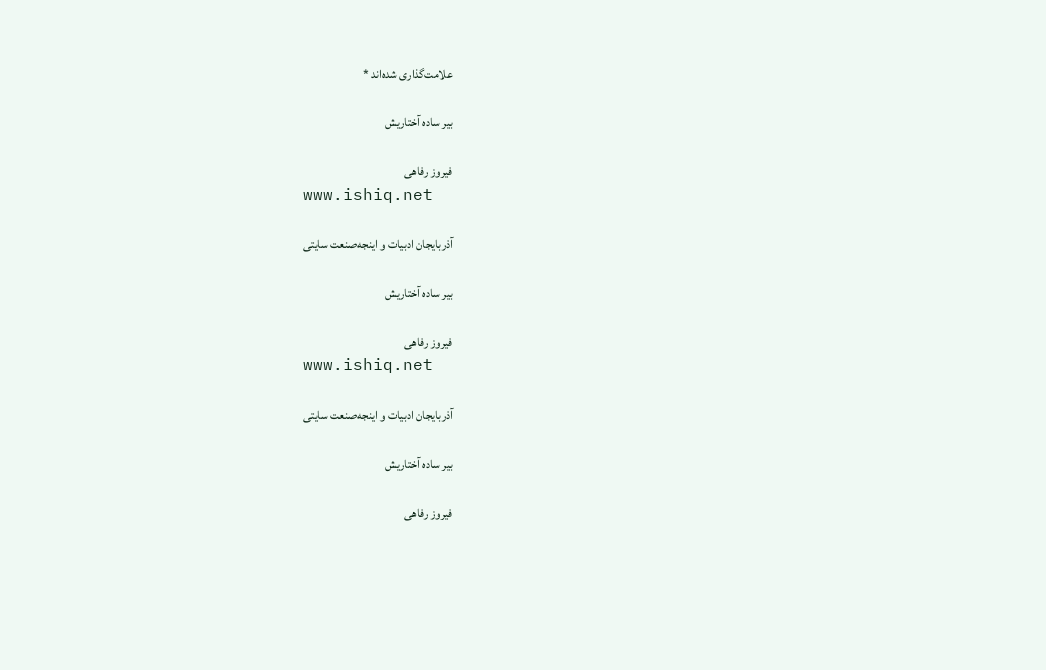علامت‌گذاری شده‌اند *

بیر ساده آختاریش

فیروز رفاهی
www.ishiq.net

آذربایجان ادبیات و اینجه‌صنعت سایتی

بیر ساده آختاریش

فیروز رفاهی
www.ishiq.net

آذربایجان ادبیات و اینجه‌صنعت سایتی

بیر ساده آختاریش

فیروز رفاهی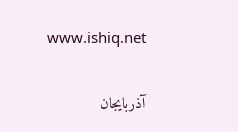www.ishiq.net

آذربایجان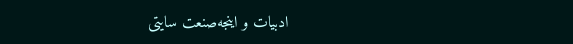ادبیات و اینجه‌صنعت سایتی